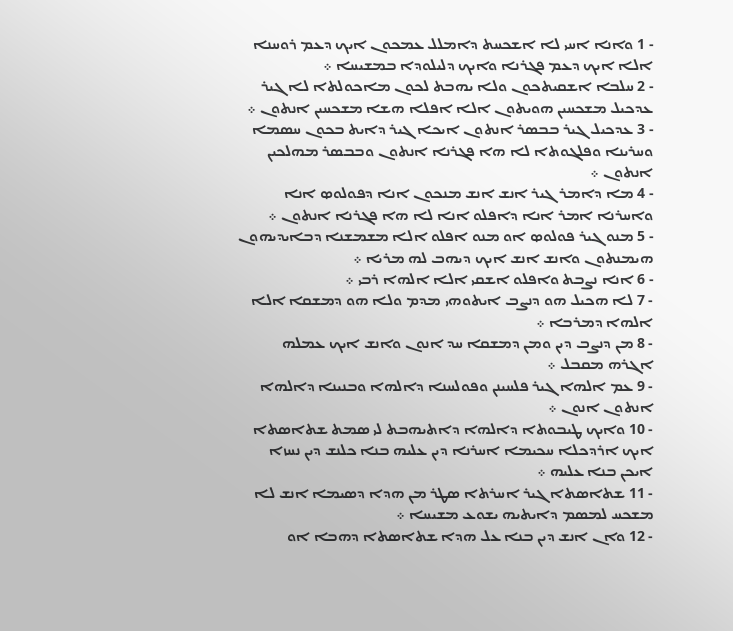- 1 ܘܐܢܐ ܐܚܝ ܠܐ ܐܫܟܚܬ ܕܐܡܠܠ ܥܡܟܘܢ ܐܝܟ ܕܥܡ ܪܘܚܢܐ ܐܠܐ ܐܝܟ ܕܥܡ ܦܓܪܢܐ ܘܐܝܟ ܕܠܝܠܘܕܐ ܒܡܫܝܚܐ ܀
- 2 ܚܠܒܐ ܐܫܩܝܬܟܘܢ ܘܠܐ ܝܗܒܬ ܠܟܘܢ ܡܐܟܘܠܬܐ ܠܐ ܓܝܪ ܥܕܟܝܠ ܡܫܟܚܝܢ ܗܘܝܬܘܢ ܐܠܐ ܐܦܠܐ ܗܫܐ ܡܫܟܚܝܢ ܐܢܬܘܢ ܀
- 3 ܥܕܟܝܠ ܓܝܪ ܒܒܤܪ ܐܢܬܘܢ ܐܝܟܐ ܓܝܪ ܕܐܝܬ ܒܟܘܢ ܚܤܡܐ ܘܚܪܝܢܐ ܘܦܠܓܘܬܐ ܠܐ ܗܐ ܦܓܪܢܐ ܐܢܬܘܢ ܘܒܒܤܪ ܡܗܠܟܝܢ ܐܢܬܘܢ ܀
- 4 ܡܐ ܕܐܡܪ ܓܝܪ ܐܢܫ ܐܢܫ ܡܢܟܘܢ ܐܢܐ ܕܦܘܠܘܤ ܐܢܐ ܘܐܚܪܢܐ ܐܡܪ ܐܢܐ ܕܐܦܠܘ ܐܢܐ ܠܐ ܗܐ ܦܓܪܢܐ ܐܢܬܘܢ ܀
- 5 ܡܢܘ ܓܝܪ ܦܘܠܘܤ ܐܘ ܡܢܘ ܐܦܠܘ ܐܠܐ ܡܫܡܫܢܐ ܕܒܐܝܕܝܗܘܢ ܗܝܡܢܬܘܢ ܘܐܢܫ ܐܢܫ ܐܝܟ ܕܝܗܒ ܠܗ ܡܪܝܐ ܀
- 6 ܐܢܐ ܢܨܒܬ ܘܐܦܠܘ ܐܫܩܝ ܐܠܐ ܐܠܗܐ ܪܒܝ ܀
- 7 ܠܐ ܗܟܝܠ ܗܘ ܕܢܨܒ ܐܝܬܘܗܝ ܡܕܡ ܘܠܐ ܗܘ ܕܡܫܩܐ ܐܠܐ ܐܠܗܐ ܕܡܪܒܐ ܀
- 8 ܡܢ ܕܢܨܒ ܕܝܢ ܘܡܢ ܕܡܫܩܐ ܚܕ ܐܢܘܢ ܘܐܢܫ ܐܝܟ ܥܡܠܗ ܐܓܪܗ ܡܩܒܠ ܀
- 9 ܥܡ ܐܠܗܐ ܓܝܪ ܦܠܚܝܢܢ ܘܦܘܠܚܢܐ ܕܐܠܗܐ ܘܒܢܝܢܐ ܕܐܠܗܐ ܐܢܬܘܢ ܐܢܘܢ ܀
- 10 ܘܐܝܟ ܛܝܒܘܬܐ ܕܐܠܗܐ ܕܐܬܝܗܒܬ ܠܝ ܤܡܬ ܫܬܐܤܬܐ ܐܝܟ ܐܪܕܟܠܐ ܚܟܝܡܐ ܐܚܪܢܐ ܕܝܢ ܥܠܝܗ ܒܢܐ ܟܠܢܫ ܕܝܢ ܢܚܙܐ ܐܝܟܢ ܒܢܐ ܥܠܝܗ ܀
- 11 ܫܬܐܤܬܐ ܓܝܪ ܐܚܪܬܐ ܤܛܪ ܡܢ ܗܕܐ ܕܤܝܡܐ ܐܢܫ ܠܐ ܡܫܟܚ ܠܡܤܡ ܕܐܝܬܝܗ ܝܫܘܥ ܡܫܝܚܐ ܀
- 12 ܘܐܢ ܐܢܫ ܕܝܢ ܒܢܐ ܥܠ ܗܕܐ ܫܬܐܤܬܐ ܕܗܒܐ ܐܘ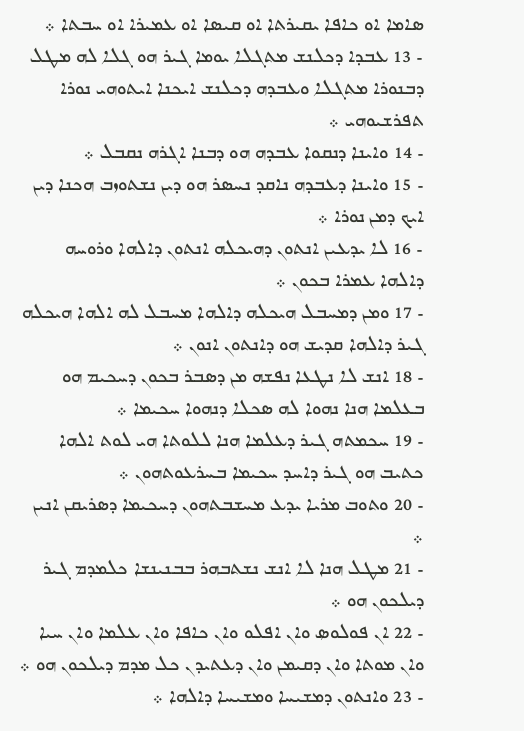ܤܐܡܐ ܐܘ ܟܐܦܐ ܝܩܝܪܬܐ ܐܘ ܩܝܤܐ ܐܘ ܥܡܝܪܐ ܐܘ ܚܒܬܐ ܀
- 13 ܥܒܕܐ ܕܟܠܢܫ ܡܬܓܠܐ ܝܘܡܐ ܓܝܪ ܗܘ ܓܠܐ ܠܗ ܡܛܠ ܕܒܢܘܪܐ ܡܬܓܠܐ ܘܥܒܕܗ ܕܟܠܢܫ ܐܝܟܢܐ ܐܝܬܘܗܝ ܢܘܪܐ ܬܦܪܫܝܘܗܝ ܀
- 14 ܘܐܝܢܐ ܕܢܩܘܐ ܥܒܕܗ ܗܘ ܕܒܢܐ ܐܓܪܗ ܢܩܒܠ ܀
- 15 ܘܐܝܢܐ ܕܥܒܕܗ ܢܐܩܕ ܢܚܤܪ ܗܘ ܕܝܢ ܢܫܬܘܙܒ ܗܟܢܐ ܕܝܢ ܐܝܟ ܕܡܢ ܢܘܪܐ ܀
- 16 ܠܐ ܝܕܥܝܢ ܐܢܬܘܢ ܕܗܝܟܠܗ ܐܢܬܘܢ ܕܐܠܗܐ ܘܪܘܚܗ ܕܐܠܗܐ ܥܡܪܐ ܒܟܘܢ ܀
- 17 ܘܡܢ ܕܡܚܒܠ ܗܝܟܠܗ ܕܐܠܗܐ ܡܚܒܠ ܠܗ ܐܠܗܐ ܗܝܟܠܗ ܓܝܪ ܕܐܠܗܐ ܩܕܝܫ ܗܘ ܕܐܢܬܘܢ ܐܢܘܢ ܀
- 18 ܐܢܫ ܠܐ ܢܛܥܐ ܢܦܫܗ ܡܢ ܕܤܒܪ ܒܟܘܢ ܕܚܟܝܡ ܗܘ ܒܥܠܡܐ ܗܢܐ ܢܗܘܐ ܠܗ ܤܟܠܐ ܕܢܗܘܐ ܚܟܝܡܐ ܀
- 19 ܚܟܡܬܗ ܓܝܪ ܕܥܠܡܐ ܗܢܐ ܠܠܘܬܐ ܗܝ ܠܘܬ ܐܠܗܐ ܟܬܝܒ ܗܘ ܓܝܪ ܕܐܚܕ ܚܟܝܡܐ ܒܚܪܥܘܬܗܘܢ ܀
- 20 ܘܬܘܒ ܡܪܝܐ ܝܕܥ ܡܚܫܒܬܗܘܢ ܕܚܟܝܡܐ ܕܤܪܝܩܢ ܐܢܝܢ ܀
- 21 ܡܛܠ ܗܢܐ ܠܐ ܐܢܫ ܢܫܬܒܗܪ ܒܒܢܝܢܫܐ ܟܠܡܕܡ ܓܝܪ ܕܝܠܟܘܢ ܗܘ ܀
- 22 ܐܢ ܦܘܠܘܤ ܘܐܢ ܐܦܠܘ ܘܐܢ ܟܐܦܐ ܘܐܢ ܥܠܡܐ ܘܐܢ ܚܝܐ ܘܐܢ ܡܘܬܐ ܘܐܢ ܕܩܝܡܢ ܘܐܢ ܕܥܬܝܕܢ ܟܠ ܡܕܡ ܕܝܠܟܘܢ ܗܘ ܀
- 23 ܘܐܢܬܘܢ ܕܡܫܝܚܐ ܘܡܫܝܚܐ ܕܐܠܗܐ ܀